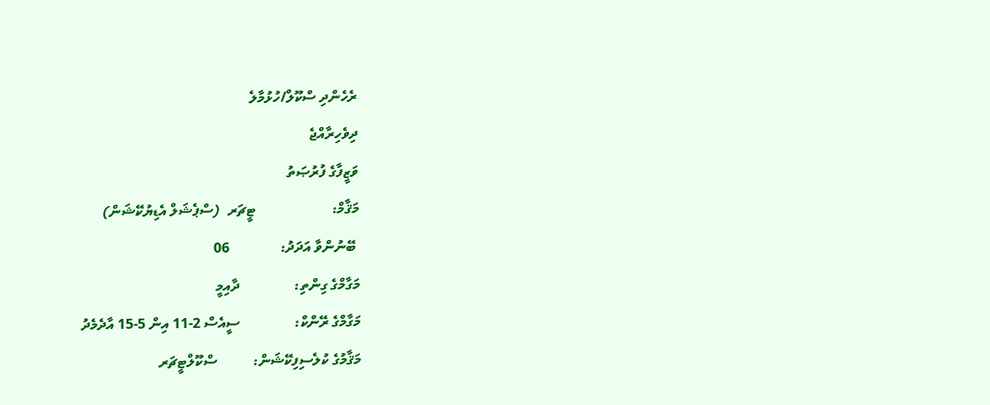ރެހެންދި ސްކޫލް/ހުޅުމާލެ
ދިވެހިރާއްޖެ
ވަޒީފާގެ ފުރުޞަތު
މަޤާމް:                     ޓީޗަރ  (ސްޕެޝަލް އެޑިޔުކޭޝަން)
 ބޭނުންވާ އަދަދު:              06
މަގާމްގެ ގިންތި:               ދާއިމީ
މަގާމްގެ ރޭންކް:               ސީއެސް 2-11 އިން 5-15 އާދެމެދު
މަޤާމުގެ ކުލެސިފިކޭޝަން:          ސްކޫލްޓީޗަރ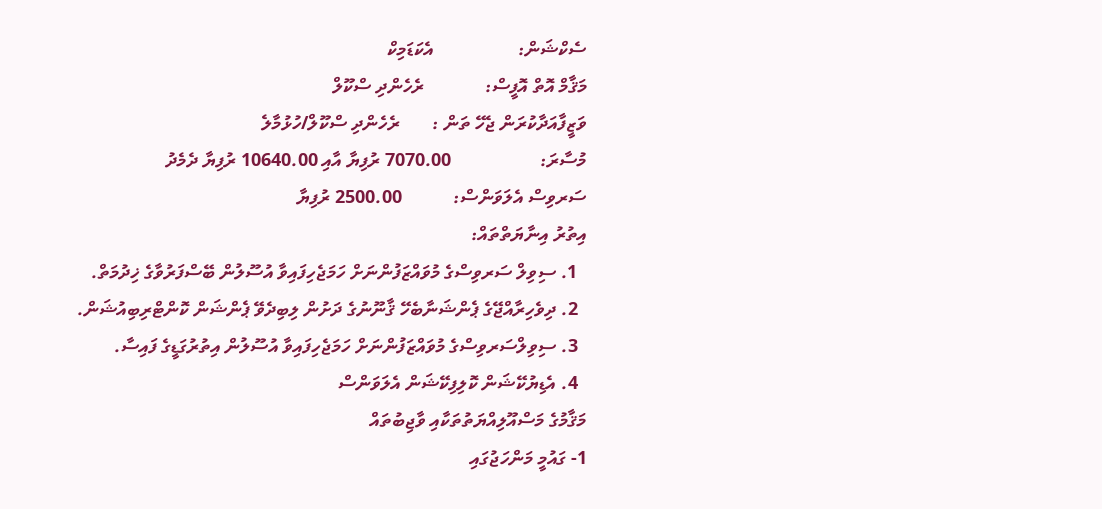ސެކްޝަން:                  އެކަޑަމިކް
މަޤާމް އޮތް އޮފީސް:             ރެހެންދި ސްކޫލް
ވަޒީފާއަދާކުރަން ޖެހޭ ތަން :       ރެހެންދި ސްކޫލް/ހުޅުމާލެ
މުސާރަ:                   7070.00 ރުފިޔާ އާއި 10640.00 ރުފިޔާ ދެމެދު
ސަރވިސް އެލަވަންސް:           2500.00 ރުފިޔާ
އިތުރު އިނާޔަތްތައް:
  1. ސިވިލް ސަރވިސްގެ މުވައްޒަފުންނަށް ހަމަޖެހިފައިވާ އުސޫލުން ބޭސްފަރުވާގެ ޚިދުމަތް.
  2. ދިވެހިރާއްޖޭގެ ޕެންޝަނާބެހޭ ޤާނޫނުގެ ދަށުން ލިބިދެވޭ ޕެންޝަން ކޮންޓްރިބިއުޝަން.
  3. ސިވިލްސަރވިސްގެ މުވައްޒަފުންނަށް ހަމަޖެހިފައިވާ އުސޫލުން އިތުރުގަޑީގެ ފައިސާ.
  4. އެޑިޔުކޭޝަން ކޮލިފިކޭޝަން އެލަވަންސް
މަޤާމުގެ މަސްއޫލިއްޔަތުތަކާއި ވާޖިބުތައް
1- ގައުމީ މަންހަޖުގައި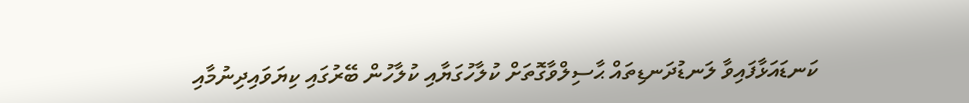ކަނޑައަޅާފައިވާ ލަނޑުދަނޑިތައް ޙާސިލްވާގޮތަށް ކުލާހުގަޔާއި ކުލާހުން ބޭރުގައި ކިޔަވައިދިނުމާއި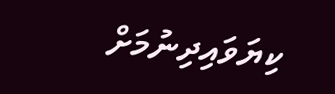ކިޔަވައިދިނުމަށް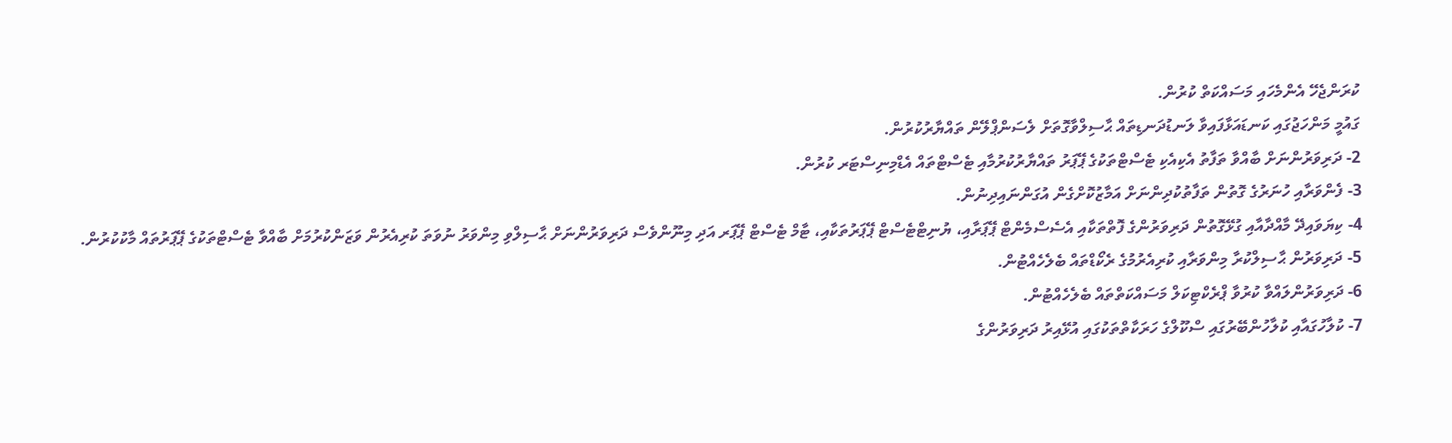ކުރަންޖެހޭ އެންމެހައި މަސައްކަތް ކުރުން.
ގައުމީ މަންހަޖުގައި ކަނޑައަޅާފައިވާ ލަނޑުދަނޑިތައް ޙާސިލްވާގޮތަށް ލެސަންޕްލޭން ތައްޔާރުކުރުން.
2- ދަރިވަރުންނަށް ބާއްވާ ތަފާތު އެކިއެކި ޓެސްޓްތަކުގެ ޕޭޕަރު ތައްޔާރުކުރުމާއި ޓެސްޓްތައް އެޑްމިނިސްޓަރ ކުރުން.
3- ފެންވަރާއި ހުނަރުގެ ގޮތުން ތަފާތުކުދިންނަށް އަމާޒުކޮށްގެން އުގަންނައިދިނުން.
4- ކިޔަވައިދޭ މާއްދާއާއި ގުޅޭގޮތުން ދަރިވަރުންގެ ފޮތްތަކާއި އެސެސްމެންޓް ޕޭޕަރާއި، ޔުނިޓްޓެސްޓް ޕޭޕަރުތަކާއި، ޓާމް ޓެސްޓް ޕޭޕަރ އަދި މިނޫންވެސް ދަރިވަރުންނަށް ޙާސިލްވި މިންވަރު ނުވަތަ ކުރިއެރުން ވަޒަންކުރުމަށް ބާއްވާ ޓެސްޓްތަކުގެ ޕޭޕަރުތައް މާކުކުރުން.
5- ދަރިވަރުން ޙާސިލްކުރާ މިންވަރާއި ކުރިއެރުމުގެ ރެކޯޑްތައް ބެލެހެއްޓުން.
6- ދަރިވަރުންލައްވާ ކުރުވާ ޕްރެކްޓިކަލް މަސައްކަތްތައް ބެލެހެއްޓުން.
7- ކުލާހުގައާއި ކުލާހުންބޭރުގައި ސްކޫލްގެ ހަރަކާތްތަކުގައި އުޅޭއިރު ދަރިވަރުންގެ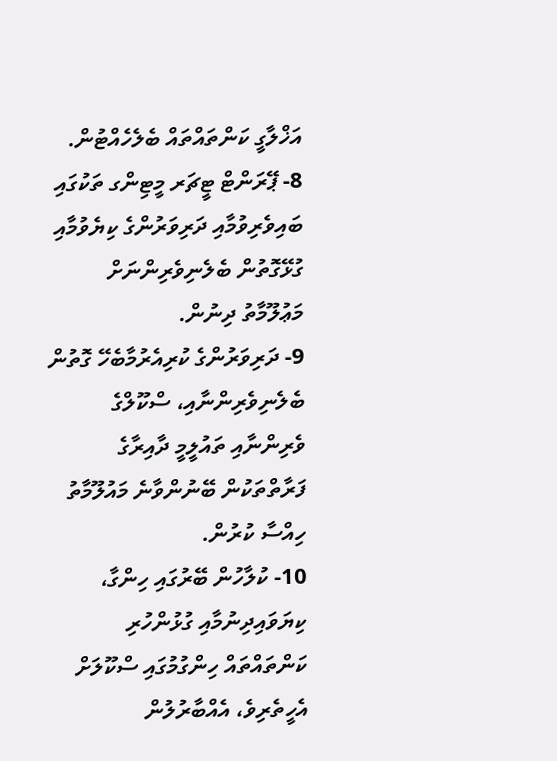އަޚްލާގީ ކަންތައްތައް ބެލެހެއްޓުން.
8- ޕޭރަންޓް ޓީޗަރ މީޓިންގ ތަކުގައި ބައިވެރިވުމާއި ދަރިވަރުންގެ ކިޔެވުމާއި ގުޅޭގޮތުން ބެލެނިވެރިންނަށް މަޢުލޫމާތު ދިނުން.
9- ދަރިވަރުންގެ ކުރިއެރުމާބެހޭ ގޮތުން ބެލެނިވެރިންނާއި، ސްކޫލްގެ ވެރިންނާއި ތައުލީމީ ދާއިރާގެ ފަރާތްތަކުން ބޭނުންވާނެ މައުލޫމާތު ހިއްސާ ކުރުން.
10- ކުލާހުން ބޭރުގައި ހިންގާ، ކިޔަވައިދިނުމާއި ގުޅުންހުރި ކަންތައްތައް ހިންގުމުގައި ސްކޫލަށް އެހީތެރިވެ، އެއްބާރުލުން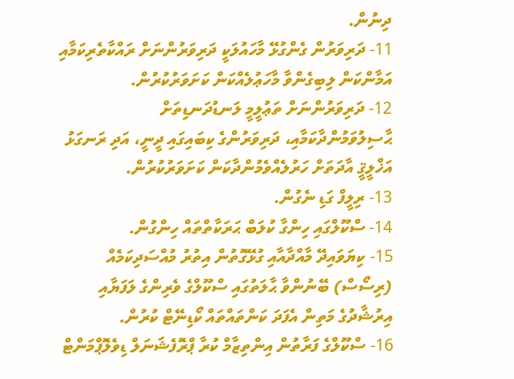ދިނުން.
11- ދަރިވަރުން ގެންގުޅޭ މާހައުލަކީ ދަރިވަރުންނަށް ރައްކާތެރިކަމާއި އަމާންކަން ލިބިގެންވާ މާހަޢުލެއްކަން ކަށަވަރުކުރުން.
12- ދަރިވަރުންނަށް ތަޢުލީމީ ލަނޑުދަނޑިތަށް ޙާސިލުވަމުންދާކަމާއި، ދަރިވަރުންގެ ކިބައިގައި ދީނީ، އަދި ރަނގަޅު އަޚްލީޤީ އާދަތަށް ހަރުލެއްވެމުންދާކަން ކަށަވަރުކުރުން.
13- ރިލީފް ގަޑި ނެގުން.
14- ސްކޫލްގައި ހިންގާ ކުލަބް ޙަރަކާތްތައް ހިންގުން.
15- ކިޔަވައިދޭ މާއްދާއާއި ގުޅޭގޮތުން އިތުރު މުއްސަދިކަމެއް (ރިސޯސް) ބޭނުންވާ ޙާލަތުގައި ސްކޫލްގެ ވެރިންގެ ލަފަޔާއި އިރުޝާދުގެ މަތިން އެފަދަ ކަންތައްތައް ކޯޑިނޭޓް ކުރުން.
16- ސްކޫލްގެ ފަރާތުން އިންތިޒާމް ކުރާ ޕްރޮފެޝަނަލް ޑިވެލޮޕްމަންޓް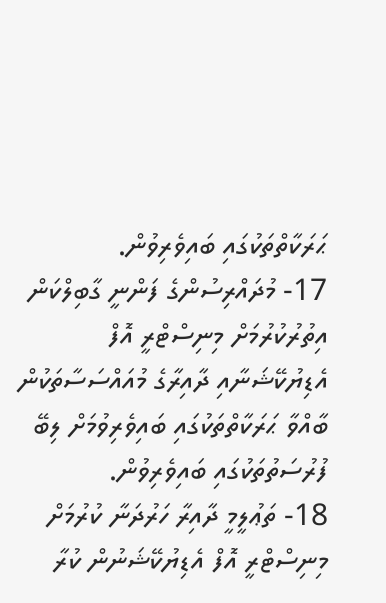ޙަރަކާތްތަކުގައި ބައިވެރިވުން.
17- މުދައްރިސުންގެ ފަންނީ ގާބިލްކަން އިތުރުކުރުމަށް މިނިސްޓްރީ އޮފް އެޑިޔުކޭޝަނާއި ދާއިރާގެ މުއައްސަސާތަކުން ބާއްވާ ޙަރަކާތްތަކުގައި ބައިވެރިވުމަށް ލިބޭ ފުރުސަތުތަކުގައި ބައިވެރިވުން.
18- ތަޢުލީމީ ދާއިރާ ހަރުދަނާ ކުރުމަށް މިނިސްޓްރީ އޮފް އެޑިޔުކޭޝަނުން ކުރާ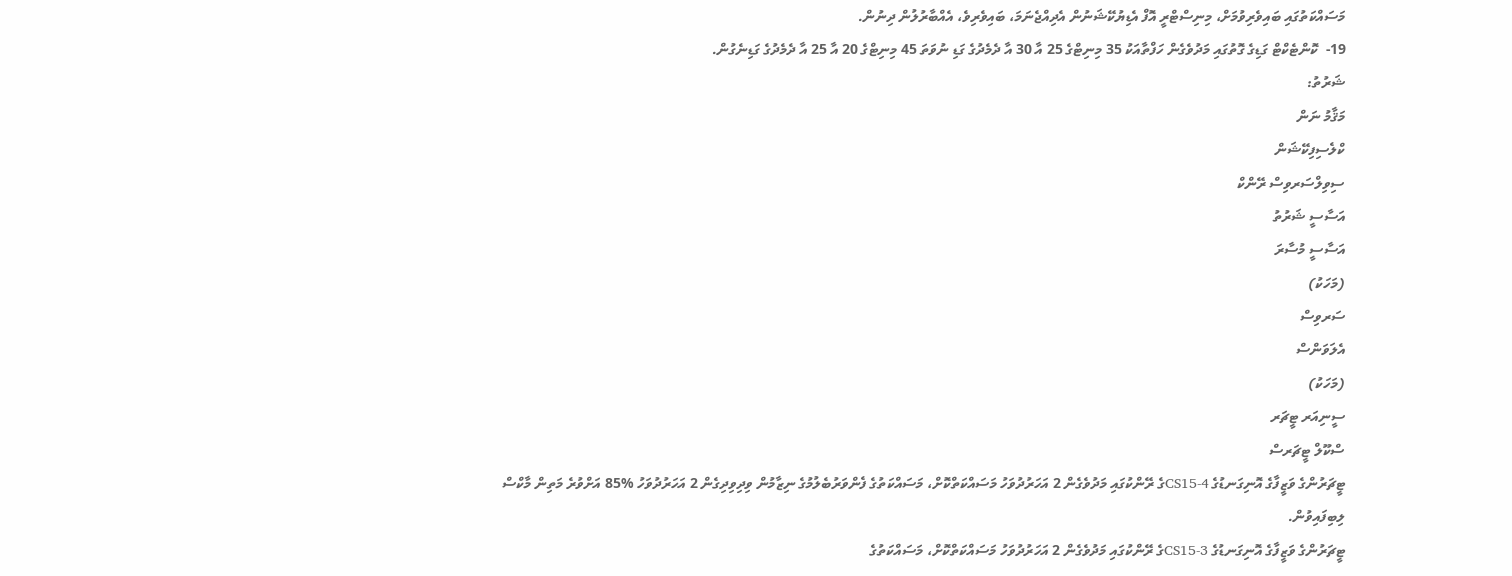މަސައްކަތުގައި ބައިވެރިވުމަށް، މިނިސްޓްރީ އޮފް އެޑިޔުކޭޝަނުން އެދިއްޖެނަމަ، ބައިވެރިވެ، އެއްބާރުލުން ދިނުން.
19-  ކޮންޓެކްޓް ގަޑިގެ ގޮތުގައި މަދުވެގެން ހަފްތާއަކު 35 މިނިޓްގެ 25 އާ 30 އާ ދެމެދުގެ ގަޑި ނުވަތަ 45 މިނިޓްގެ 20 އާ 25 އާ ދެމެދުގެ ގަޑިނެގުން.
ޝަރުތު:
މަޤާމު ނަން
ކްލެސިފިކޭޝަން
ސިވިލްސަރވިސް ރޭންކް
އަސާސީ ޝަރުތު
އަސާސީ މުސާރަ
(މަހަކު)
ސަރވިސް
އެލަވަންސް
(މަހަކު)
ސީނިއަރ ޓީޗަރ
ސްކޫލް ޓީޗަރސް
ޓީޗަރުންގެ ވަޒީފާގެ އޮނިގަނޑުގެ CS15-4ގެ ރޭންކުގައި މަދުވެގެން 2 އަހަރުދުވަހު މަސައްކަތްކޮށް، މަސައްކަތުގެ ފެންވަރުބެލުމުގެ ނިޒާމުން ވިދިވިދިގެން 2 އަހަރުދުވަހު %85 އަށްވުރެ މަތިން މާކްސް ލިބިފައިވުން.
ޓީޗަރުންގެ ވަޒީފާގެ އޮނިގަނޑުގެ CS15-3ގެ ރޭންކުގައި މަދުވެގެން 2 އަހަރުދުވަހު މަސައްކަތްކޮށް، މަސައްކަތުގެ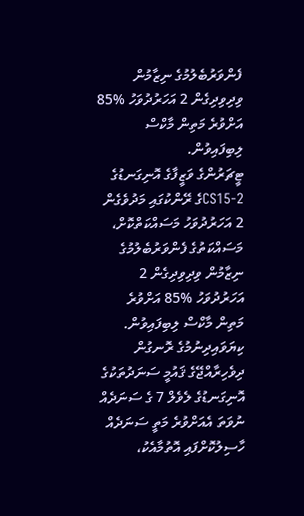ފެންވަރުބެލުމުގެ ނިޒާމުން ވިދިވިދިގެން 2 އަހަރުދުވަހު %85 އަށްވުރެ މަތިން މާކްސް ލިބިފައިވުން.
ޓީޗަރުންގެ ވަޒީފާގެ އޮނިގަނޑުގެ CS15-2ގެ ރޭންކުގައި މަދުވެގެން 2 އަހަރުދުވަހު މަސައްކަތްކޮށް، މަސައްކަތުގެ ފެންވަރުބެލުމުގެ ނިޒާމުން ވިދިވިދިގެން 2 އަހަރުދުވަހު %85 އަށްވުރެ މަތިން މާކްސް ލިބިފައިވުން.
ކިޔަވައިދިނުމުގެ ރޮނގުން ދިވެހިރާއްޖޭގެ ޤައުމީ ސަނަދުތަކުގެ އޮނިގަނޑުގެ ލެވެލް 7 ގެ ސަނަދެއް ނުވަތަ އެއަށްވުރެ މަތީ ސަނަދެއް ހާސިލުކޮށްފައި އޮތުމާއެކު،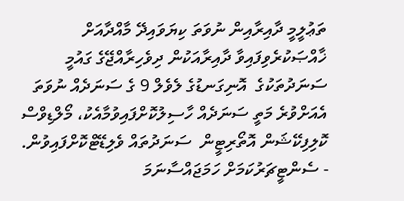ތަޢުލީމީ ދާއިރާއިން ނުވަތަ ކިޔަވައިދޭ މާއްދާއަށް ޚާއްޞަކުރެވިފައިވާ ދާއިރާއަކުން ދިވެހިރާއްޖޭގެ ގައުމީ ސަނަދުތަކުގެ  އޮނިގަނޑުގެ ލެވެލް 9 ގެ ސަނަދެއް ނުވަތަ އެއަށްވުރެ މަތީ ސަނަދެއް ހާސިލުކޮށްފައިވުމާއެކު، މޯލްޑިވްސް ކޮލިފިކޭޝަން އޮތޯރިޓީން  ސަނަދުތައް ވެލިޑޭޓްކޮށްފައިވުން.
- ސެންޓީޗަރުކަމަށް ހަމަޖައްސާނަމަ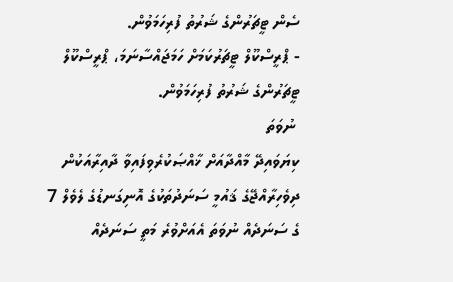ސެން ޓީޗަރުންގެ ޝަރުތު ފުރިހަމަވުން.
- ޕްރީސްކޫލް ޓީޗަރުކަމަށް ހަމަޖައްސާނަމަ، ޕްރީސްކޫލް ޓީޗަރުންގެ ޝަރުތު ފުރިހަމަވުން.
 ނުވަތަ
ކިޔަވައިދޭ މާއްދާއަށް ޚާއްޞަކުރެވިފައިވާ ދާއިރާއަކުން ދިވެހިރާއްޖޭގެ ޤައުމީ ސަނަދުތަކުގެ އޮނިގަނޑުގެ ލެވެލް 7 ގެ ސަނަދެއް ނުވަތަ އެއަށްވުރެ މަތީ ސަނަދެއް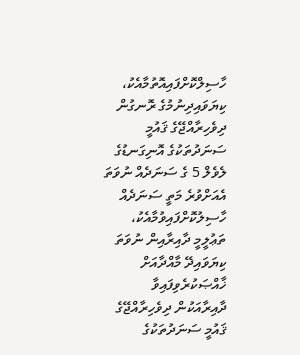ހާސިލްކޮށްފައިއޮތުމާއެކު، ކިޔަވައިދިނުމުގެ ރޮނގުން ދިވެހިރާއްޖޭގެ ޤައުމީ ސަނަދުތަކުގެ އޮނިގަނޑުގެ ލެވެލް 5 ގެ ސަނަދެއް ނުވަތަ އެއަށްވުރެ މަތީ ސަނަދެއް ހާސިލުކޮށްފައިވުމާއެކު، ތަޢުލީމީ ދާއިރާއިން ނުވަތަ ކިޔަވައިދޭ މާއްދާއަށް ޚާއްޞަކުރެވިފައިވާ ދާއިރާއަކުން ދިވެހިރާއްޖޭގެ ޤައުމީ ސަނަދުތަކުގެ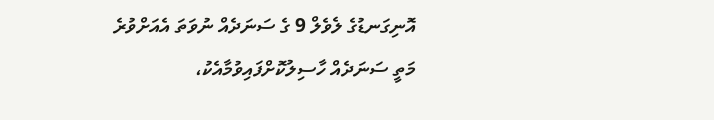އޮނިގަނޑުގެ ލެވެލް 9 ގެ ސަނަދެއް ނުވަތަ އެއަށްވުރެ މަތީ ސަނަދެއް ހާސިލުކޮށްފައިވުމާއެކު،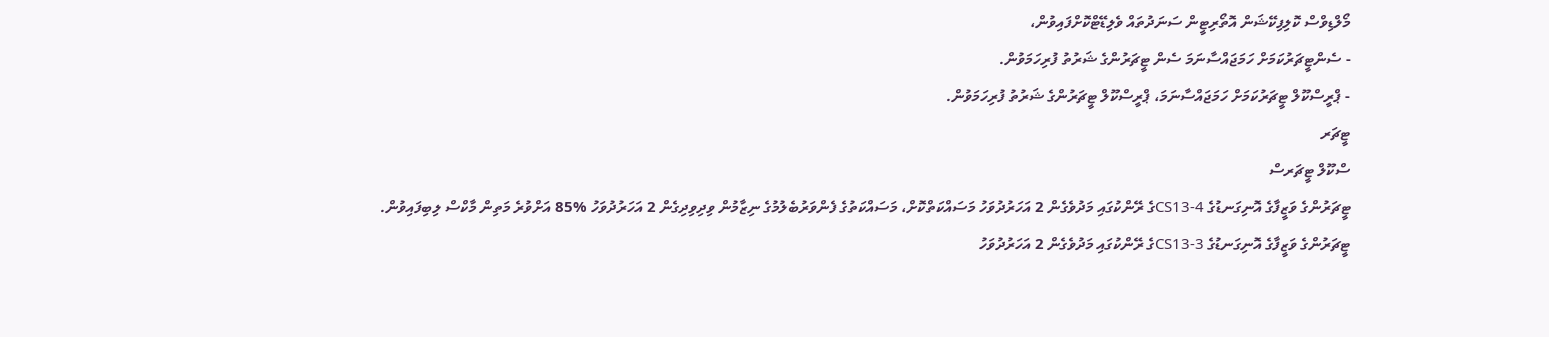މޯލްޑިވްސް ކޮލިފިކޭޝަން އޮތޯރިޓީން ސަނަދުތައް ވެލިޑޭޓްކޮށްފައިވުން،
- ސެންޓީޗަރުކަމަށް ހަމަޖައްސާނަމަ ސެން ޓީޗަރުންގެ ޝަރުތު ފުރިހަމަވުން.
- ޕްރީސްކޫލް ޓީޗަރުކަމަށް ހަމަޖައްސާނަމަ، ޕްރީސްކޫލް ޓީޗަރުންގެ ޝަރުތު ފުރިހަމަވުން.
ޓީޗަރ
ސްކޫލް ޓީޗަރސް
ޓީޗަރުންގެ ވަޒީފާގެ އޮނިގަނޑުގެ CS13-4ގެ ރޭންކުގައި މަދުވެގެން 2 އަހަރުދުވަހު މަސައްކަތްކޮށް، މަސައްކަތުގެ ފެންވަރުބެލުމުގެ ނިޒާމުން ވިދިވިދިގެން 2 އަހަރުދުވަހު %85 އަށްވުރެ މަތިން މާކްސް ލިބިފައިވުން.
ޓީޗަރުންގެ ވަޒީފާގެ އޮނިގަނޑުގެ CS13-3ގެ ރޭންކުގައި މަދުވެގެން 2 އަހަރުދުވަހު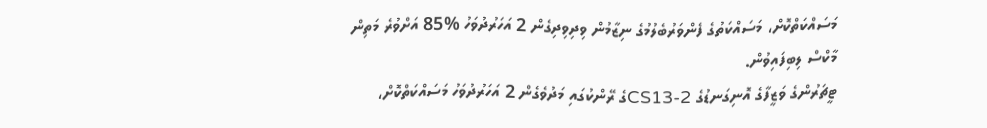މަސައްކަތްކޮށް، މަސައްކަތުގެ ފެންވަރުބެލުމުގެ ނިޒާމުން ވިދިވިދިގެން 2 އަހަރުދުވަހު %85 އަށްވުރެ މަތިން މާކްސް ލިބިފައިވުން.
ޓީޗަރުންގެ ވަޒީފާގެ އޮނިގަނޑުގެ CS13-2ގެ ރޭންކުގައި މަދުވެގެން 2 އަހަރުދުވަހު މަސައްކަތްކޮށް،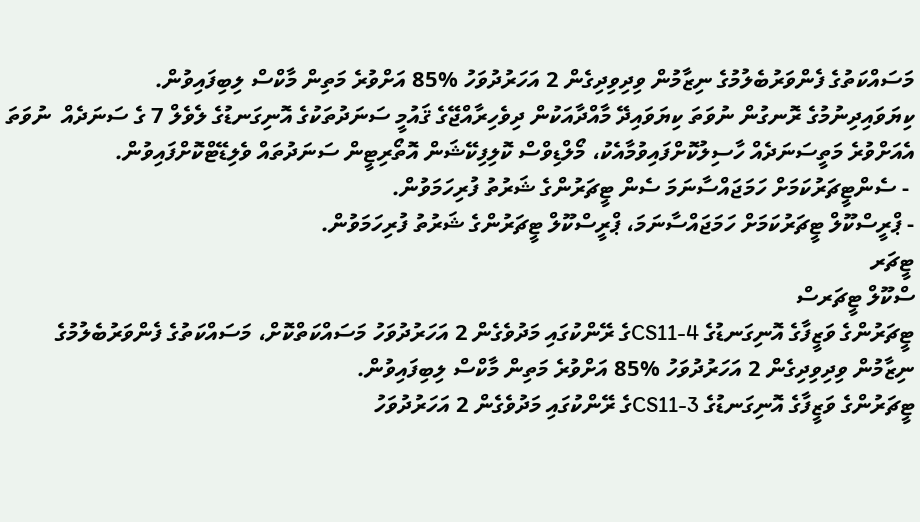މަސައްކަތުގެ ފެންވަރުބެލުމުގެ ނިޒާމުން ވިދިވިދިގެން 2 އަހަރުދުވަހު %85 އަށްވުރެ މަތިން މާކްސް ލިބިފައިވުން.
ކިޔަވައިދިނުމުގެ ރޮނގުން ނުވަތަ ކިޔަވައިދޭ މާއްދާއަކުން ދިވެހިރާއްޖޭގެ ޤައުމީ ސަނަދުތަކުގެ އޮނިގަނޑުގެ ލެވެލް 7 ގެ ސަނަދެއް  ނުވަތަ އެއަށްވުރެ މަތީސަނަދެއް ހާސިލުކޮށްފައިވުމާއެކު، މޯލްޑިވްސް ކޮލިފިކޭޝަން އޮތޯރިޓީން ސަނަދުތައް ވެލިޑޭޓްކޮށްފައިވުން.
 - ސެންޓީޗަރުކަމަށް ހަމަޖައްސާނަމަ ސެން ޓީޗަރުންގެ ޝަރުތު ފުރިހަމަވުން.
- ޕްރީސްކޫލް ޓީޗަރުކަމަށް ހަމަޖައްސާނަމަ، ޕްރީސްކޫލް ޓީޗަރުންގެ ޝަރުތު ފުރިހަމަވުން.
ޓީޗަރ
ސްކޫލް ޓީޗަރސް
ޓީޗަރުންގެ ވަޒީފާގެ އޮނިގަނޑުގެ CS11-4ގެ ރޭންކުގައި މަދުވެގެން 2 އަހަރުދުވަހު މަސައްކަތްކޮށް، މަސައްކަތުގެ ފެންވަރުބެލުމުގެ ނިޒާމުން ވިދިވިދިގެން 2 އަހަރުދުވަހު %85 އަށްވުރެ މަތިން މާކްސް ލިބިފައިވުން.
ޓީޗަރުންގެ ވަޒީފާގެ އޮނިގަނޑުގެ CS11-3ގެ ރޭންކުގައި މަދުވެގެން 2 އަހަރުދުވަހު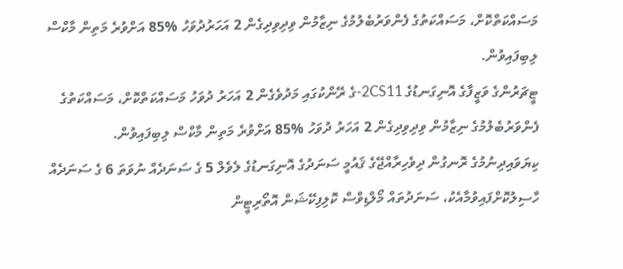މަސައްކަތްކޮށް، މަސައްކަތުގެ ފެންވަރުބެލުމުގެ ނިޒާމުން ވިދިވިދިގެން 2 އަހަރުދުވަހު %85 އަށްވުރެ މަތިން މާކްސް ލިބިފައިވުން.
ޓީޗަރުންގެ ވަޒީފާގެ އޮނިގަނޑުގެ 2CS11-ގެ ރޭންކުގައި މަދުވެގެން 2 އަހަރު ދުވަހު މަސައްކަތްކޮށް، މަސައްކަތުގެ ފެންވަރުބެލުމުގެ ނިޒާމުން ވިދިވިދިގެން 2 އަހަރު ދުވަހު %85 އަށްވުރެ މަތިން މާކްސް ލިބިފައިވުން.
ކިޔަވައިދިނުމުގެ ރޮނގުން ދިވެހިރާއްޖޭގެ ޤައުމީ ސަނަދުގެ އޮނިގަނޑުގެ ލެވެލް 5 ގެ ސަނަދެއް ނުވަތަ 6 ގެ ސަނަދެއް  ހާސިލުކޮށްފައިވުމާއެކު، ސަނަދުތައް މޯލްޑިވްސް ކޮލިފިކޭޝަން އޮތޯރިޓީން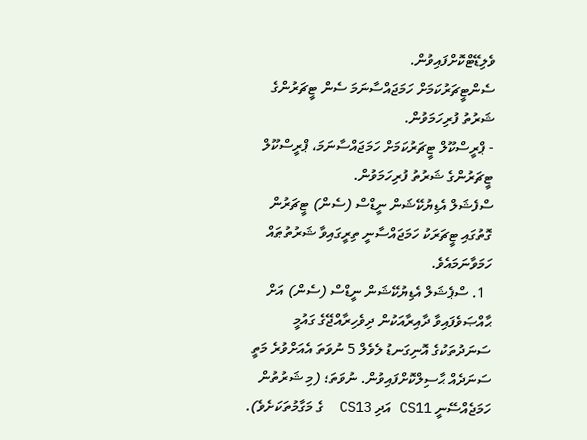ވެލިޑޭޓްކޮށްފައިވުން.
ސެންޓީޗަރުކަމަށް ހަމަޖައްސާނަމަ ސެން ޓީޗަރުންގެ ޝަރުތު ފުރިހަމަވުން.
- ޕްރީސްކޫލް ޓީޗަރުކަމަށް ހަމަޖައްސާނަމަ، ޕްރީސްކޫލް ޓީޗަރުންގެ ޝަރުތު ފުރިހަމަވުން.
ސްފެޝަލް އެޑިޔުކޭޝަން ނީޑްސް (ސެން) ޓީޗަރުން ގޮތުގައި ޓީޗަރަކު ހަމަޖައްސާނީ ތިރީގައިވާ ޝަރުތުޠައް ހަމަވާނަމައެވެ.
  1. ސްޕެޝަލް އެޑިޔުކޭޝަން ނީޑްސް (ސެން) އަށް ޙާއްޞަވެފައިވާ ދާއިރާއަކުން ދިވެހިރާއްޖޭގެ ގައުމީ ސަނަދުތަކުގެ އޮނިގަނޑު ލެވެލް 5 ނުވަތަ އެއަށްވުރެ މަތީ ސަނަދެއް ޙާސިލްކޮށްފައިވުން. ނުވަތަ؛ (މި ޝަރުތުން ހަމަޖެއްސޭނީ CS11 އަދި CS13  ގެ މަގާމުތަކަށެވެ).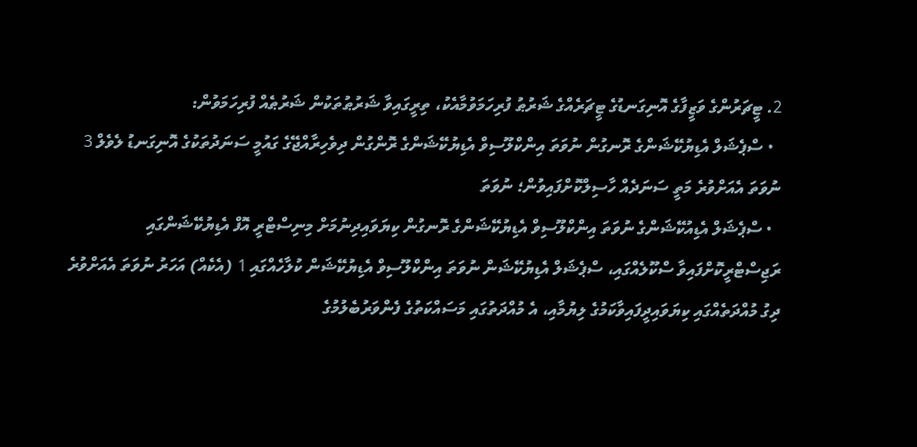2. ޓީޗަރުންގެ ވަޒީފާގެ އޮނިގަނޑުގެ ޓީޗަރެއްގެ ޝަރުޠު ފުރިހަމަވުމާއެކު، ތިރީގައިވާ ޝަރުޠުތަކުން ޝަރުޠެއް ފުރިހަމަވުން:
  • ސްޕެޝަލް އެޑިޔުކޭޝަންގެ ރޮނގުން ނުވަތަ އިންކްލޫސިވް އެޑިޔުކޭޝަންގެ ރޮންގުން ދިވެހިރާއްޖޭގެ ގައުމީ ސަނަދުތަކުގެ އޮނިގަނޑު ލެވެލް 3 ނުވަތަ އެއަށްވުރެ މަތީ ސަނަދެއް ހާސިލްކޮށްފައިވުން؛ ނުވަތަ
  • ސްޕެޝަލް އެޑިއުކޭޝަންގެ ނުވަތަ އިންކްލޫސިވް އެޑިޔުކޭޝަންގެ ރޮނގުން ކިޔަވައިދިނުމަށް މިނިސްޓްރީ އޮފް އެޑިޔުކޭޝަންގައި ރަޖިސްޓްރީކޮށްފައިވާ ސްކޫލެއްގައި، ސްޕެޝަލް އެޑިޔުކޭޝަން ނުވަތަ އިންކްލޫސިވް އެޑިޔުކޭޝަން ކުލާހެއްގައި 1 (އެކެއް) އަހަރު ނުވަތަ އެއަށްވުރެ ދިގު މުއްދަތެއްގައި ކިޔަވައިދީފައިވާކަމުގެ ލިޔުމާއި، އެ މުއްދަތުގައި މަސައްކަތުގެ ފެންވަރުބެލުމުގެ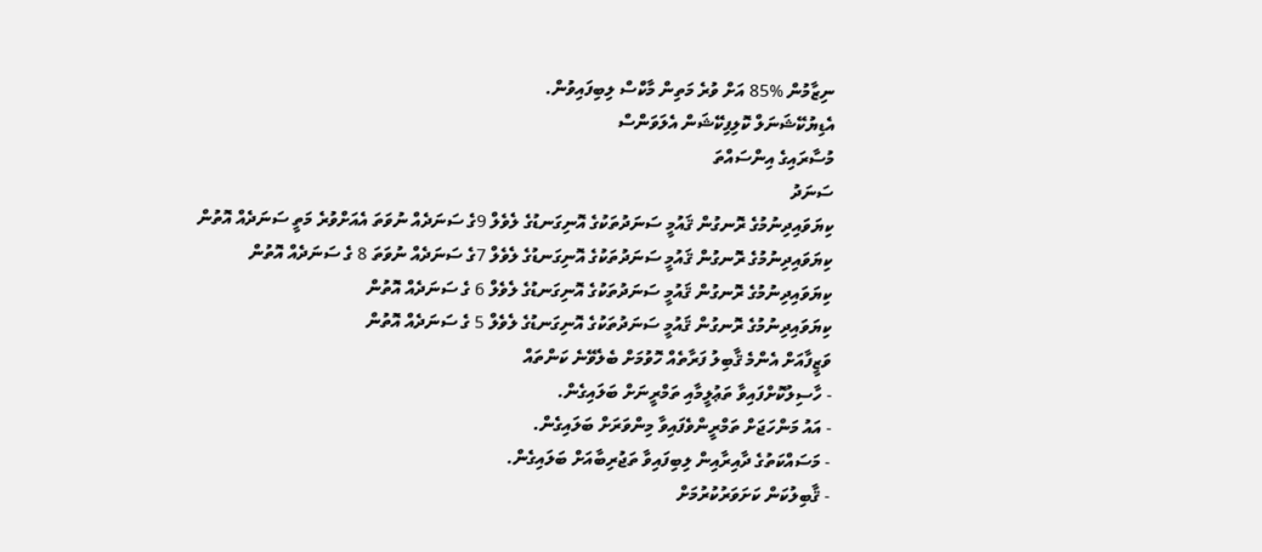ނިޒާމުން %85 އަށް ވުރެ މަތިން މާކްސް ލިބިފައިވުން.
އެޑިޔުކޭޝަނަލް ކޮލިފިކޭޝަން އެލަވަންސް
މުސާރައިގެ އިންސައްތަ
ސަނަދު
ކިޔަވައިދިނުމުގެ ރޮނގުން ޤައުމީ ސަނަދުތަކުގެ އޮނިގަނޑުގެ ލެވެލް 9ގެ ސަނަދެއް ނުވަތަ އެއަށްވުރެ މަތީ ސަނަދެއް އޮތުން
ކިޔަވައިދިނުމުގެ ރޮނގުން ޤައުމީ ސަނަދުތަކުގެ އޮނިގަނޑުގެ ލެވެލް 7ގެ ސަނަދެއް ނުވަތަ 8 ގެ ސަނަދެއް އޮތުން
ކިޔަވައިދިނުމުގެ ރޮނގުން ޤައުމީ ސަނަދުތަކުގެ އޮނިގަނޑުގެ ލެވެލް 6 ގެ ސަނަދެއް އޮތުން
ކިޔަވައިދިނުމުގެ ރޮނގުން ޤައުމީ ސަނަދުތަކުގެ އޮނިގަނޑުގެ ލެވެލް 5 ގެ ސަނަދެއް އޮތުން
ވަޒީފާއަށް އެންމެ ޤާބިލު ފަރާތެއް ހޮވުމަށް ބެލެވޭނެ ކަންތައް
- ހާސިލުކޮށްފައިވާ ތަޢުލީމާއި ތަމްރީނަށް ބަލައިގެން.
- އައު މަންހަޖަށް ތަމްރީންވެފައިވާ މިންވަރަށް ބަލައިގެން.
- މަސައްކަތުގެ ދާއިރާއިން ލިބިފައިވާ ތަޖުރިބާއަށް ބަލައިގެން.
- ޤާބިލުކަން ކަށަވަރުކުރުމަށް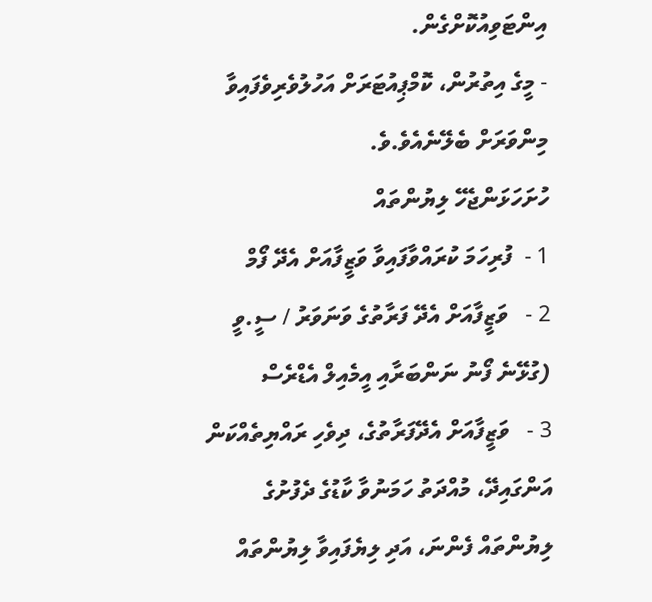އިންޓަވިއުކޮށްގެން.
- މީގެ އިތުރުން، ކޮމްޕިއުޓަރަށް އަހުލުވެރިވެފައިވާ މިންވަރަށް ބެލޭނެއެވެ.ވެ.
ހުށަހަޅަންޖެހޭ ލިޔުންތައް
1 -  ފުރިހަމަ ކުރައްވާފައިވާ ވަޒީފާއަށް އެދޭ ފޯމް
2 -   ވަޒީފާއަށް އެދޭ ފަރާތުގެ ވަނަވަރު / ސީ.ވީ (ގުޅޭނެ ފޯނު ނަންބަރާއި އީމެއިލް އެޑްރެސް
3 -   ވަޒީފާއަށް އެދޭފަރާތުގެ، ދިވެހި ރައްޔިތެއްކަން އަންގައިދޭ، މުއްދަތު ހަމަނުވާ ކާޑުގެ ދެފުށުގެ ލިޔުންތައް ފެންނަ، އަދި ލިޔެފައިވާ ލިޔުންތައް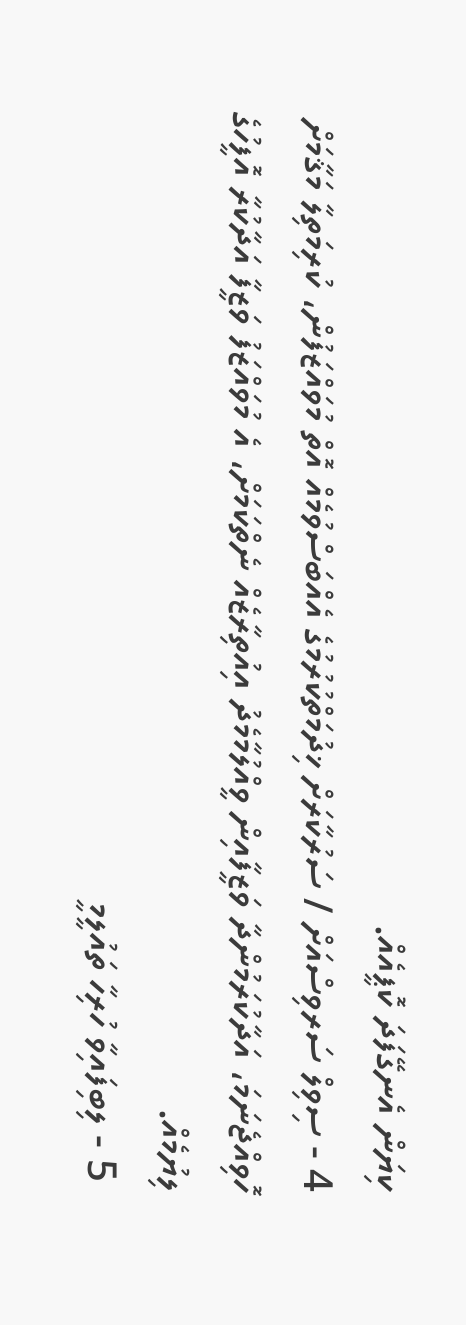ކިޔަން އެނގޭފަދަ ކޮޕީއެއް.
4 - ސިވިލް ސަރވިސްއަށް / ސަރުކާރަށް ޚިދުމަތްކުރުމުގެ އެއްބަސްވުމެއް އޮތް މުވައްޒަފުން، ކުރިމަތިލާ މަޤާމަށް ހޮވިއްޖެނަމަ، އަދާކުރަމުންދާ ވަޒީފާއިން ވީއްލުމާމެދު އިއުތިރާޒެއް ނެތްކަމަށް، އެ މުވައްޒަފު ވަޒީފާ އަދާކުރާ އޮފީހުގެ ލިޔުމެއް.
 5 - ލިބިފައިވާ ހުރިހާ ތައުލީމީ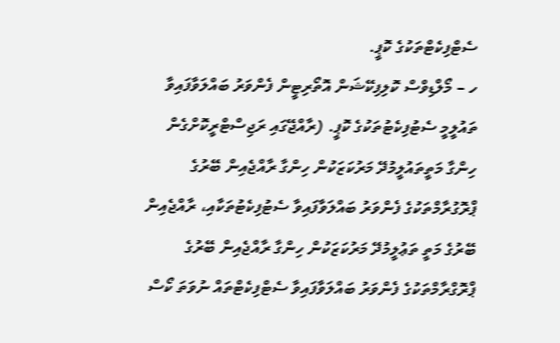ސެޓްފިކެޓްތަކުގެ ކޮޕީ.
ހ – މޯލްޑިވްސް ކޮލިފިކޭޝަން އޮތޯރިޓީން ފެންވަރު ބައްލަވާފައިވާ ތައުލީމީ ސެޓުފިކެޓުތަކުގެ ކޮޕީ. (ރާއްޖޭގައި ރަޖިސްޓްރީކޮށްގެން ހިންގާ މަތީތައުލީމުދޭ މަރުކަޒަކުން ހިންގާ ރާއްޖެއިން ބޭރުގެ ޕްރޮގުރާމްތަކުގެ ފެންވަރު ބައްލަވާފައިވާ ސެޓުފިކެޓުތަކާއި، ރާއްޖެއިން ބޭރުގެ މަތީ ތަޢުލީމުދޭ މަރުކަޒަކުން ހިންގާ ރާއްޖެއިން ބޭރުގެ ޕްރޮގްރާމްތަކުގެ ފެންވަރު ބައްލަވާފައިވާ ސެޓްފިކެޓްތައް ނުވަތަ ކޯސް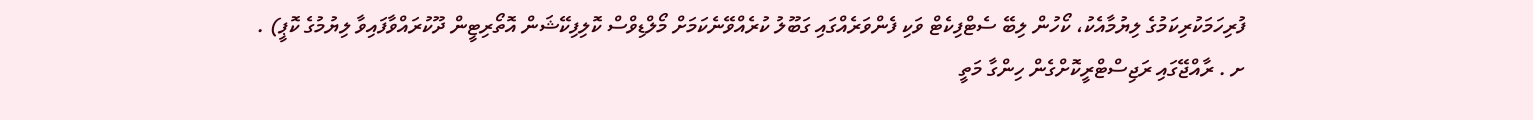ފުރިހަމަކުރިކަމުގެ ލިޔުމާއެކު، ކޯހުން ލިބޭ ސެޓްފިކެޓް ވަކި ފެންވަރެއްގައި ގަބޫލު ކުރެއްވޭނެކަމަށް މޯލްޑިވްސް ކޮލިފިކޭޝަން އޮތޯރިޓީން ދޫކުރައްވާފައިވާ ލިޔުމުގެ ކޮޕީ) .
ށ . ރާއްޖޭގައި ރަޖިސްޓްރީކޮށްގެން ހިންގާ މަތީ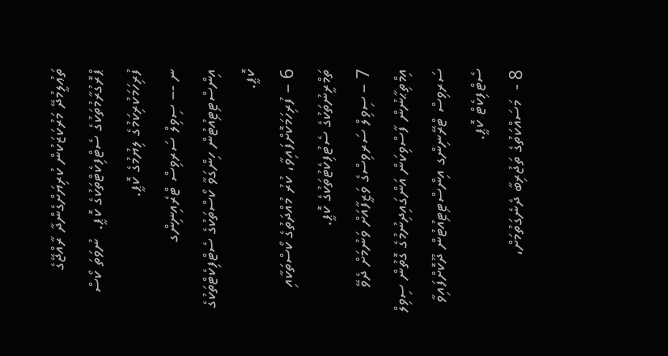ތަޢުލީމުދޭ މަރުކަޒަކުން ކުރިޔަށްގެންދާ ރާއްޖޭގެ ޕްރޮގުރާމުތަކުގެ ސެޓްފިކެޓްތަކުގެ ކޮޕީ.  ނުވަތަ ކޯސް ފުރިހަމަކުރިކަމުގެ ލިޔުމުގެ ކޮޕީ.
ނ -– ސިވިލް ސަރވިސް ޓްރެއިނިންގ އިންސްޓިޓިއުޓުން ހިންގަވާ ކޯސްތަކުގެ ސެޓްފިކެޓްތަކުގެ ކޮޕީ.
6 – ފުރިހަމަކޮށްފައިވާ، ކުރު މުއްދަތުގެ ކޯސްތަކާއި ތަމްރީނުތަކުގެ ސެޓުފިކެޓުތަކުގެ ކޮޕީ.
7 – ސިވިލް ސަރވިސްގެ ވަޒީފާއަށް ވަނުމަށް ދެވޭ އިމްތިޙާނުން ފާސްވިކަން އަންގައިދިނުމުގެ ގޮތުން ސިވިލް ސަރވިސް ޓްރޭނިންގ އިންސްޓިޓިއުޓުން ދޫކޮށްފައިވާ ސެޓްފިކެޓް ކޮޕީ.
8 -  މަސައްކަތުގެ ތަޖުރިބާ ދެނެގަތުމަށް،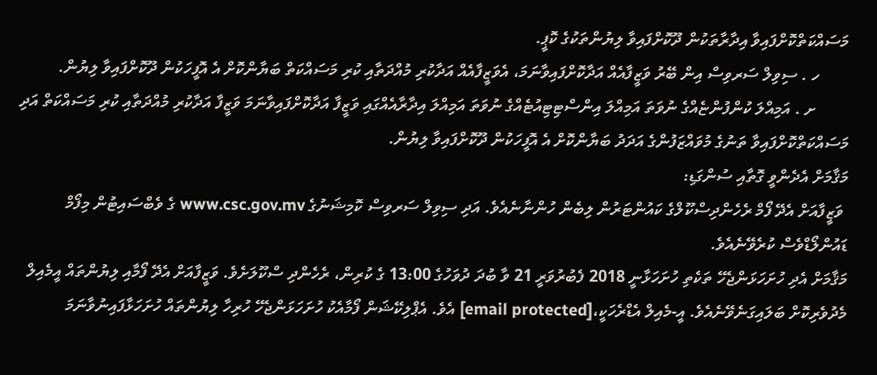މަސައްކަތްކޮށްފައިވާ އިދާރާތަކުން ދޫކޮށްފައިވާ ލިޔުންތަކުގެ ކޮޕީ.
       ހ . ސިވިލް ސަރވިސް އިން ބޭރު ވަޒީފާއެއް އަދާކޮށްފައިވާނަމަ، އެވަޒީފާއެއް އަދާކުރި މުއްދަތާއި ކުރި މަސައްކަތް ބަޔާންކޮށް އެ އޮފީހަކުން ދޫކޮށްފައިވާ ލިޔުން.
        ށ . އަމިއްލަ ކުންފުންޏެއްގެ ނުވަތަ އަމިއްލަ އިންސްޓިޓިއުޓެއްގެ ނުވަތަ އަމިއްލަ އިދާރާއެއްގައި ވަޒީފާ އަދާކޮށްފައިވާނަމަ ވަޒީފާ އަދާކުރި މުއްދަތާއި ކުރި މަސައްކަތް އަދި މަސައްކަތްކޮށްފައިވާ ތަނުގެ މުވައްޒަފުންގެ އަދަދު ބަޔާންކޮށް އެ އޮފީހަކުން ދޫކޮށްފައިވާ ލިޔުން.
މަޤާމަށް އެދެންވީ ގޮތާއި ސުންގަޑި:
 ވަޒީފާއަށް އެދޭ ފޯމް ރެހެންދިސްކޫލްގެ ކައުންޓަރުން ލިބެން ހުންނާނެއެވެ. އަދި ސިވިލް ސަރވިސް ކޮމިޝަނުގެ www.csc.gov.mv ގެ ވެބްސައިޓުން މިފޯމް ޑައުންލޯޑްވެސް ކުރެވޭނެއެވެ.
މަޤާމަށް އެދި ހުށަހަޅަންޖެހޭ ތަކެތި ހުށަހަޅާނީ 2018 ފެބުރުވަރީ 21 ވާ ބުދަ ދުވަހުގެ 13:00 ގެ ކުރިން، ރެހެންދި ސްކޫލަށެވެ. ވަޒީފާއަށް އެދޭ ފޯމާއި ލިޔުންތައް އީމެއިލް މެދުވެރިކޮށް ބަލައިގަނެވޭނެއެވެ. އީ-މެއިލް އެޑްރެހަކީ،[email protected] އެވެ. އެޕްލިކޭޝަން ފޯމާއެކު ހުށަހަޅަންޖެހޭ ހުރިހާ ލިޔުންތައް ހުށަހަޅާފައިނުވާނަމަ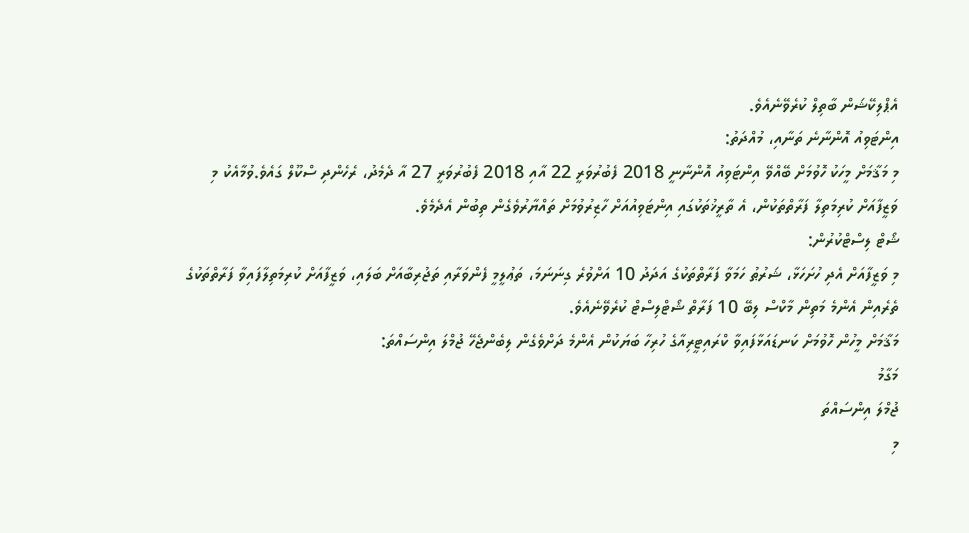އެޕްލިކޭޝަން ބާތިލް ކުރެވޭނެއެވެ.
އިންޓަވިއު އޮންނާނެ ތަނާއި، މުއްދަތު:
މި މަޤާމަށް މީހަކު ހޮވުމަށް ބޭއްވޭ އިންޓަވިއު އޮންނާނީ 2018 ފެބުރުވަރީ 22 އާއި 2018 ފެބުރުވަރީ 27 އާ ދެމެދު، ރެހެންދި ސްކޫލް ގައެވެ.ވުމާއެކު މި ވަޒީފާއަށް ކުރިމަތިލާ ފަރާތްތަކުން، އެ ތާރީޚުތަކުގައި އިންޓަވިއުއަށް ހާޒިރުވުމަށް ތައްޔާރުވެގެން ތިބުން އެދެމެވެ.
ޝޯޓް ލިސްޓްކުރުން:
މި ވަޒީފާއަށް އެދި ހުށަހަޅާ، ޝަރުޠު ހަމަވާ ފަރާތްތަކުގެ އަދަދު 10 އަށްވުރެ ގިނަނަމަ، ތަޢުލީމީ ފެންވަރާއި ތަޖުރިބާއަށް ބަލައި، ވަޒީފާއަށް ކުރިމަތިލާފައިވާ ފަރާތްތަކުގެ ތެރެއިން އެންމެ މަތިން މާކްސް ލިބޭ 10 ފަރާތް ޝޯޓްލިސްޓް ކުރެވޭނެއެވެ.
މަޤާމަށް މީހުން ހޮވުމަށް ކަނޑައަޅާފައިވާ ކްރައިޓީރިއާގެ ހުރިހާ ބަޔަކުން އެންމެ ދަށްވެގެން ލިބެންޖެހޭ ޖުމްލަ އިންސައްތަ:
މަގާމު
ޖުމްލަ އިންސައްތަ
މި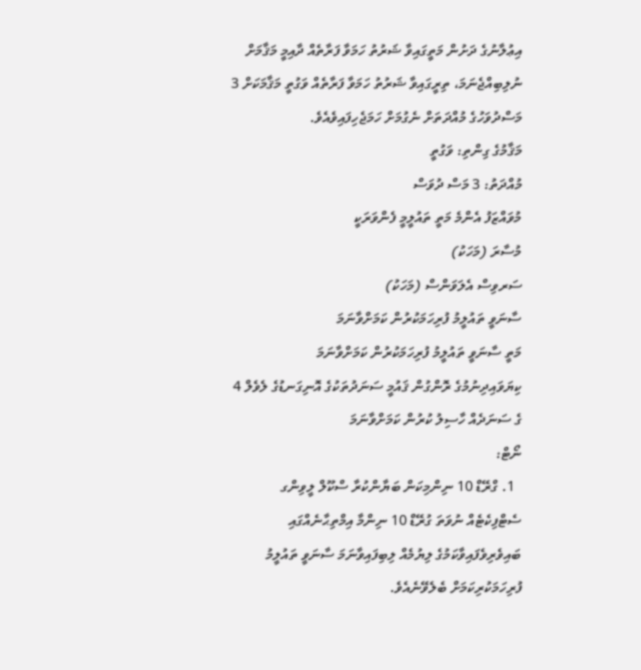އިޢުލާނުގެ ދަށުން މަތީގައިވާ ޝަރުތު ހަމަވާ ފަރާތެއް ދާއިމީ މަޤާމަށް ނުލިބިއްޖެނަމަ، ތިރީގައިވާ ޝަރުތު ހަމަވާ ފަރާތެއް ވަގުތީ މަޤާމަކަށް 3 މަސްދުވަހުގެ މުއްދަތަށް ނެގުމަށް ހަމަޖެހިފައިވެއެވެ.
މަޤާމުގެ ގިންތި: ވަގުތީ
މުއްދަތު: 3 މަސް ދުވަސް
މުވައްޒަފު އެންމެ މަތީ ތައުލީމީ ފެންވަރަކީ
މުސާރަ (މަހަކު)
ސަރވިސް އެލަވަންސް (މަހަކު)
ސާނަވީ ތައުލީމު ފުރިހަމަކުރުން ކަމަށްވާނަމަ
މަތީ ސާނަވީ ތައުލީމު ފުރިހަމަކުރުން ކަމަށްވާނަމަ
ކިޔަވައިދިނުމުގެ ރޮންގުން ޤައުމީ ސަނަދުތަކުގެ އޮނިގަނޑުގެ ލެވެލް 4 ގެ ސަނަދެއް ހާސިލު ކުރުން ކަމަށްވާނަމަ
ނޯޓް:
  1. ގްރޭޑް 10 ނިންމިކަން ބަޔާންކުރާ ސްކޫލް ލީވިންގ ސެޓްފިކެޓެއް ނުވަތަ ގުރޭޑް 10 ނިންމާ އިމްތިޙާނެއްގައި ބައިވެރިވެފައިވާކަމުގެ ލިޔުމެއް ލިބިފައިވާނަމަ ސާނަވީ ތައުލީމު ފުރިހަމަކުރިކަމަށް ބެލެވޭނެއެވެ.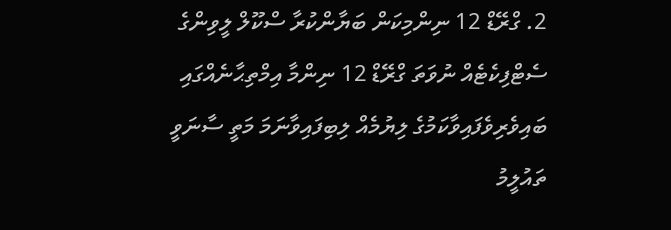2. ގްރޭޑް 12 ނިންމިކަން ބަޔާންކުރާ ސްކޫލް ލީވިންގެ ސެޓްފިކެޓެއް ނުވަތަ ގްރޭޑް 12 ނިންމާ އިމްތިޙާނެއްގައި ބައިވެރިވެފައިވާކަމުގެ ލިޔުމެއް ލިބިފައިވާނަމަ މަތީ ސާނަވީ ތައުލީމު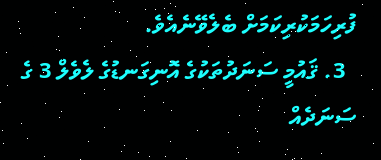ފުރިހަމަކުރިކަމަށް ބެލެވޭނެއެވެ.
  3. ޤައުމީ ސަނަދުތަކުގެ އޮނިގަނޑުގެ ލެވެލް 3 ގެ ސަނަދެއް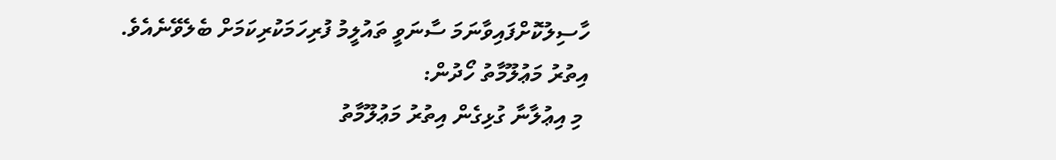ހާސިލުކޮށްފައިވާނަމަ ސާނަވީ ތައުލީމު ފުރިހަމަކުރިކަމަށް ބެލެވޭނެއެވެ.
އިތުރު މަޢުލޫމާތު ހޯދުން:
 މި އިޢުލާނާ ގުޅިގެން އިތުރު މަޢުލޫމާތު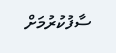ސާފުކުރުމަށް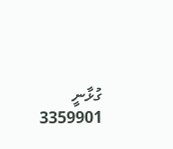ގުޅާނީ 3359901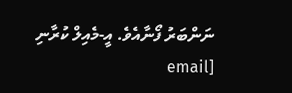ނަންބަރު ފޯނާއެވެ. އީ-މެއިލް ކުރާނި  [email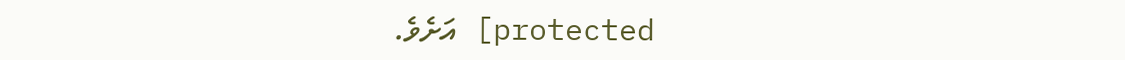protected] އަށެވެ.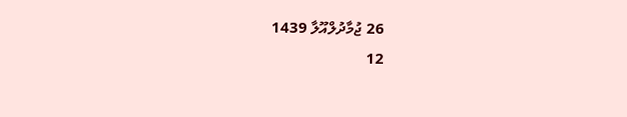26 ޖުމާދުލްއޫލާ 1439
12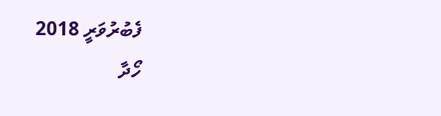ފެބުރުވަރީ 2018
ހޯދާ